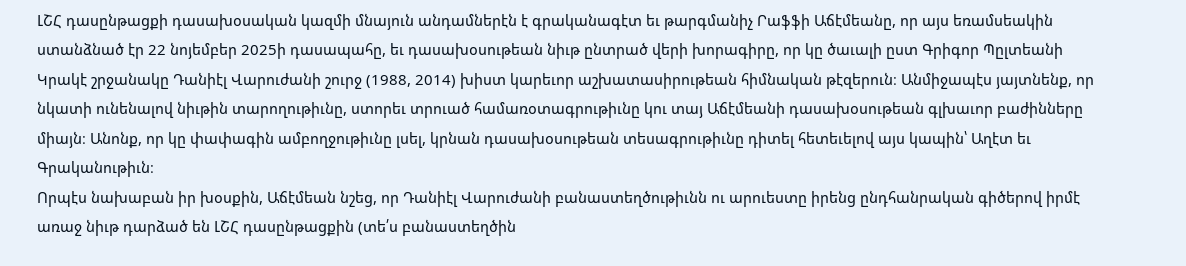ԼՇՀ դասընթացքի դասախօսական կազմի մնայուն անդամներէն է գրականագէտ եւ թարգմանիչ Րաֆֆի Աճէմեանը, որ այս եռամսեակին ստանձնած էր 22 նոյեմբեր 2025ի դասապահը, եւ դասախօսութեան նիւթ ընտրած վերի խորագիրը, որ կը ծաւալի ըստ Գրիգոր Պըլտեանի Կրակէ շրջանակը Դանիէլ Վարուժանի շուրջ (1988, 2014) խիստ կարեւոր աշխատասիրութեան հիմնական թէզերուն։ Անմիջապէս յայտնենք, որ նկատի ունենալով նիւթին տարողութիւնը, ստորեւ տրուած համառօտագրութիւնը կու տայ Աճէմեանի դասախօսութեան գլխաւոր բաժինները միայն։ Անոնք, որ կը փափագին ամբողջութիւնը լսել, կրնան դասախօսութեան տեսագրութիւնը դիտել հետեւելով այս կապին՝ Աղէտ եւ Գրականութիւն։
Որպէս նախաբան իր խօսքին, Աճէմեան նշեց, որ Դանիէլ Վարուժանի բանաստեղծութիւնն ու արուեստը իրենց ընդհանրական գիծերով իրմէ առաջ նիւթ դարձած են ԼՇՀ դասընթացքին (տե՛ս բանաստեղծին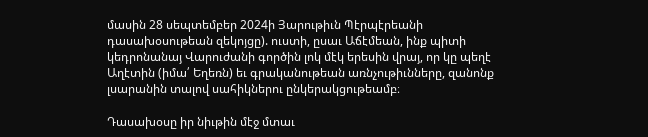մասին 28 սեպտեմբեր 2024ի Յարութիւն Պէրպէրեանի դասախօսութեան զեկոյցը). ուստի, ըսաւ Աճէմեան, ինք պիտի կեդրոնանայ Վարուժանի գործին լոկ մէկ երեսին վրայ, որ կը պեղէ Աղէտին (իմա՛ Եղեռն) եւ գրականութեան առնչութիւնները, զանոնք լսարանին տալով սահիկներու ընկերակցութեամբ։

Դասախօսը իր նիւթին մէջ մտաւ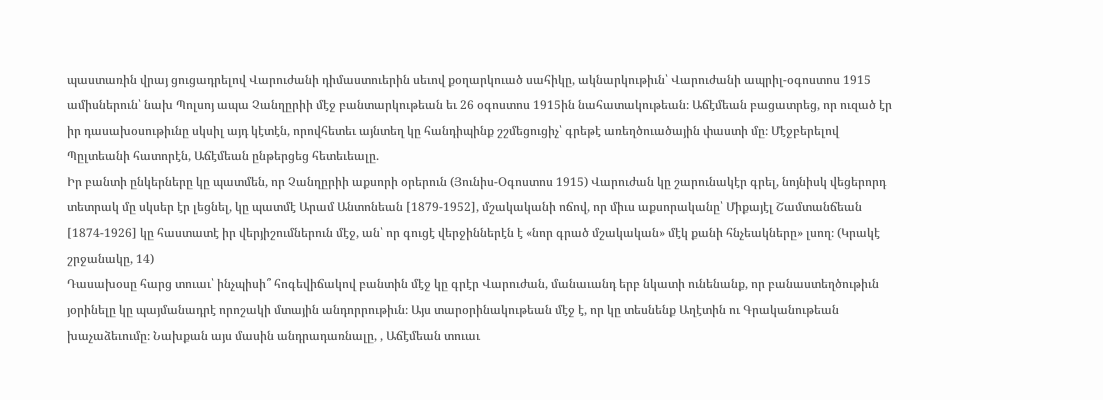պաստառին վրայ ցուցադրելով Վարուժանի դիմաստուերին սեւով քօղարկուած սահիկը, ակնարկութիւն՝ Վարուժանի ապրիլ-օգոստոս 1915 ամիսներուն՝ նախ Պոլսոյ ապա Չանղըրիի մէջ բանտարկութեան եւ 26 օգոստոս 1915ին նահատակութեան։ Աճէմեան բացատրեց, որ ուզած էր իր դասախօսութիւնը սկսիլ այդ կէտէն, որովհետեւ այնտեղ կը հանդիպինք շշմեցուցիչ՝ գրեթէ առեղծուածային փաստի մը։ Մէջբերելով Պըլտեանի հատորէն, Աճէմեան ընթերցեց հետեւեալը.
Իր բանտի ընկերները կը պատմեն, որ Չանղըրիի աքսորի օրերուն (Յունիս-Օգոստոս 1915) Վարուժան կը շարունակէր գրել, նոյնիսկ վեցերորդ տետրակ մը սկսեր էր լեցնել, կը պատմէ Արամ Անտոնեան [1879-1952], մշակականի ոճով, որ միւս աքսորականը՝ Միքայէլ Շամտանճեան [1874-1926] կը հաստատէ իր վերյիշումներուն մէջ, ան՝ որ գուցէ վերջիններէն է «նոր գրած մշակական» մէկ քանի հնչեակները» լսող։ (Կրակէ շրջանակը, 14)
Դասախօսը հարց տուաւ՝ ինչպիսի՞ հոգեվիճակով բանտին մէջ կը գրէր Վարուժան, մանաւանդ երբ նկատի ունենանք, որ բանաստեղծութիւն յօրինելը կը պայմանադրէ որոշակի մտային անդորրութիւն։ Այս տարօրինակութեան մէջ է, որ կը տեսնենք Աղէտին ու Գրականութեան խաչաձեւումը։ Նախքան այս մասին անդրադառնալը, , Աճէմեան տուաւ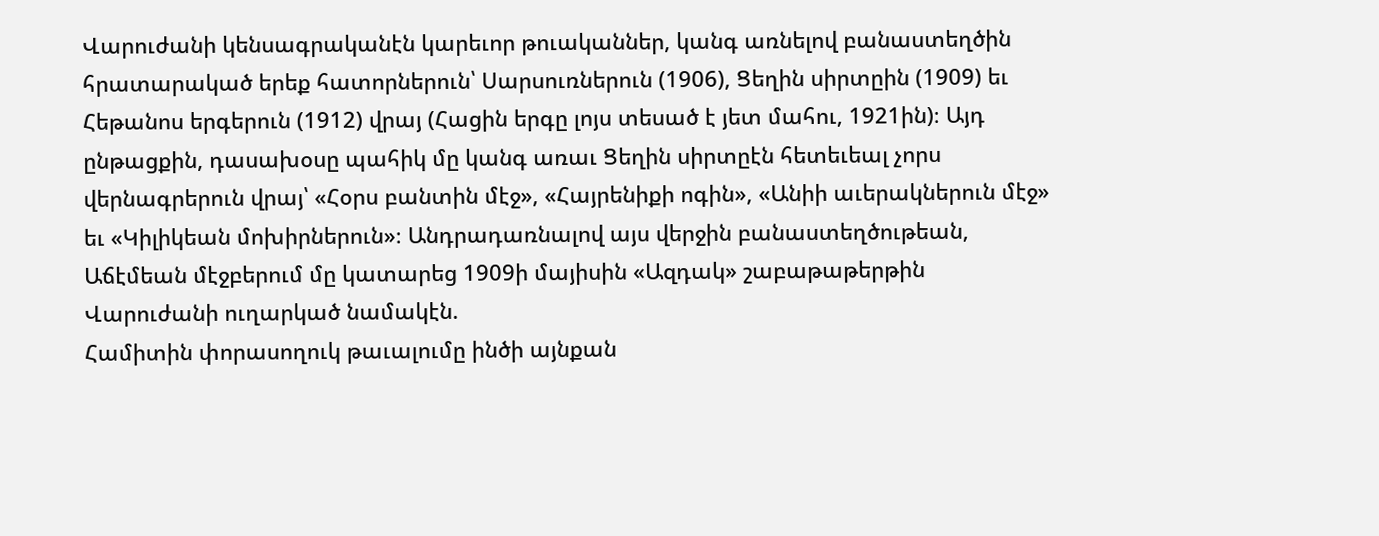Վարուժանի կենսագրականէն կարեւոր թուականներ, կանգ առնելով բանաստեղծին հրատարակած երեք հատորներուն՝ Սարսուռներուն (1906), Ցեղին սիրտըին (1909) եւ Հեթանոս երգերուն (1912) վրայ (Հացին երգը լոյս տեսած է յետ մահու, 1921ին)։ Այդ ընթացքին, դասախօսը պահիկ մը կանգ առաւ Ցեղին սիրտըէն հետեւեալ չորս վերնագրերուն վրայ՝ «Հօրս բանտին մէջ», «Հայրենիքի ոգին», «Անիի աւերակներուն մէջ» եւ «Կիլիկեան մոխիրներուն»։ Անդրադառնալով այս վերջին բանաստեղծութեան, Աճէմեան մէջբերում մը կատարեց 1909ի մայիսին «Ազդակ» շաբաթաթերթին Վարուժանի ուղարկած նամակէն.
Համիտին փորասողուկ թաւալումը ինծի այնքան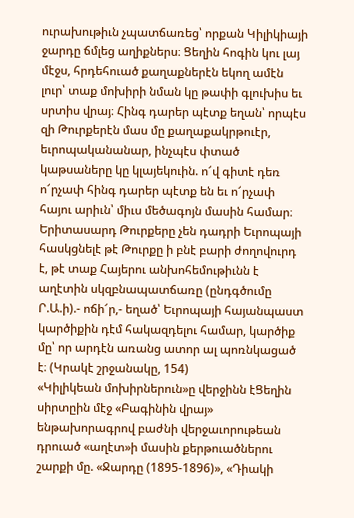ուրախութիւն չպատճառեց՝ որքան Կիլիկիայի ջարդը ճմլեց աղիքներս։ Ցեղին հոգին կու լայ մէջս, հրդեհուած քաղաքներէն եկող ամէն լուր՝ տաք մոխիրի նման կը թափի գլուխիս եւ սրտիս վրայ։ Հինգ դարեր պէտք եղան՝ որպէս զի Թուրքերէն մաս մը քաղաքակրթուէր, եւրոպականանար, ինչպէս փտած կաթսաները կը կլայեկուին. ո՜վ գիտէ դեռ ո՜րչափ հինգ դարեր պէտք են եւ ո՜րչափ հայու արիւն՝ միւս մեծագոյն մասին համար։ Երիտասարդ Թուրքերը չեն դադրի Եւրոպայի հասկցնելէ թէ Թուրքը ի բնէ բարի ժողովուրդ է, թէ տաք Հայերու անխոհեմութիւնն է աղէտին սկզբնապատճառը (ընդգծումը Ր.Ա.ի).- ոճի՜ր,- եղած՝ Եւրոպայի հայանպաստ կարծիքին դէմ հակազդելու համար, կարծիք մը՝ որ արդէն առանց ատոր ալ պոռնկացած է։ (Կրակէ շրջանակը, 154)
«Կիլիկեան մոխիրներուն»ը վերջինն էՑեղին սիրտըին մէջ «Բագինին վրայ» ենթախորագրով բաժնի վերջաւորութեան դրուած «աղէտ»ի մասին քերթուածներու շարքի մը. «Ջարդը (1895-1896)», «Դիակի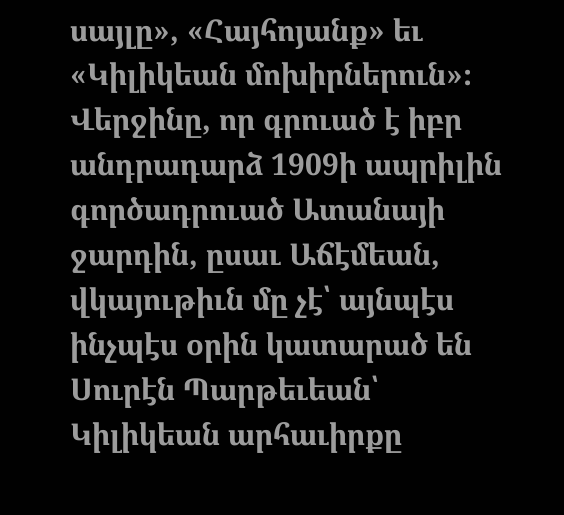սայլը», «Հայհոյանք» եւ «Կիլիկեան մոխիրներուն»։ Վերջինը, որ գրուած է իբր անդրադարձ 1909ի ապրիլին գործադրուած Ատանայի ջարդին, ըսաւ Աճէմեան, վկայութիւն մը չէ՝ այնպէս ինչպէս օրին կատարած են Սուրէն Պարթեւեան՝ Կիլիկեան արհաւիրքը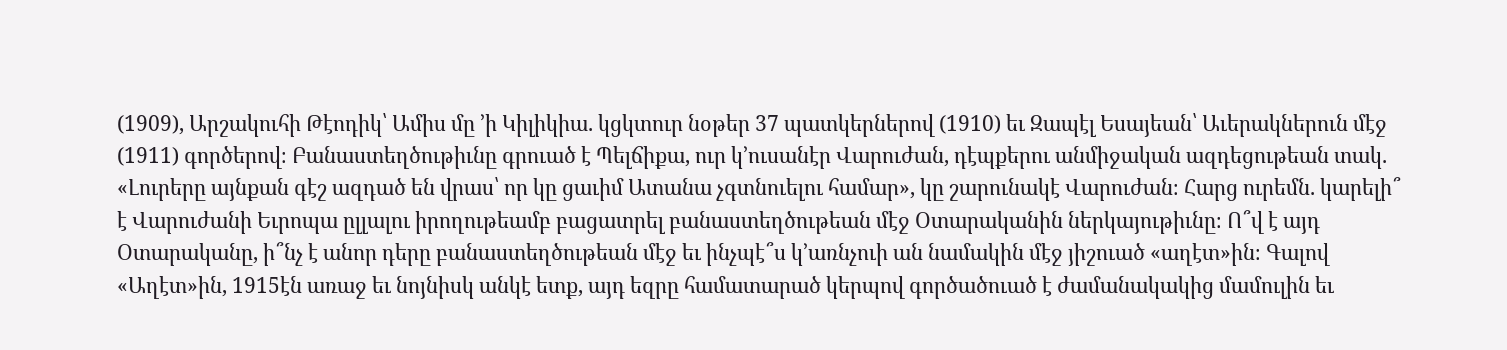(1909), Արշակուհի Թէոդիկ՝ Ամիս մը ՚ի Կիլիկիա. կցկտուր նօթեր 37 պատկերներով (1910) եւ Զապէլ Եսայեան՝ Աւերակներուն մէջ (1911) գործերով։ Բանաստեղծութիւնը գրուած է Պելճիքա, ուր կ՚ուսանէր Վարուժան, դէպքերու անմիջական ազդեցութեան տակ. «Լուրերը այնքան գէշ ազդած են վրաս՝ որ կը ցաւիմ Ատանա չգտնուելու համար», կը շարունակէ Վարուժան։ Հարց ուրեմն. կարելի՞ է Վարուժանի Եւրոպա ըլլալու իրողութեամբ բացատրել բանաստեղծութեան մէջ Օտարականին ներկայութիւնը։ Ո՞վ է այդ Օտարականը, ի՞նչ է անոր դերը բանաստեղծութեան մէջ եւ ինչպէ՞ս կ՚առնչուի ան նամակին մէջ յիշուած «աղէտ»ին։ Գալով «Աղէտ»ին, 1915էն առաջ եւ նոյնիսկ անկէ ետք, այդ եզրը համատարած կերպով գործածուած է ժամանակակից մամուլին եւ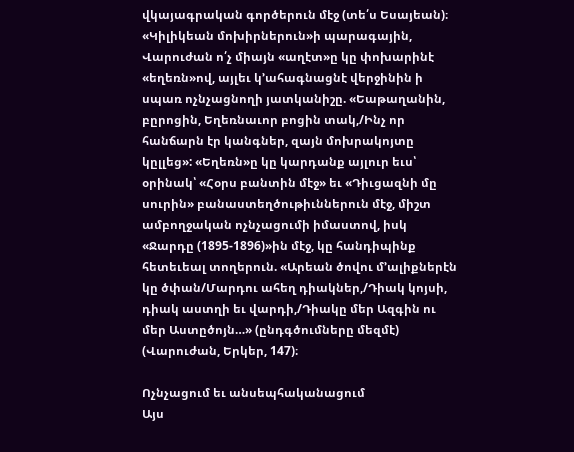վկայագրական գործերուն մէջ (տե՛ս Եսայեան)։ «Կիլիկեան մոխիրներուն»ի պարագային, Վարուժան ո՛չ միայն «աղէտ»ը կը փոխարինէ «եղեռն»ով, այլեւ կ՚ահագնացնէ վերջինին ի սպառ ոչնչացնողի յատկանիշը. «Եաթաղանին, բըրոցին, Եղեռնաւոր բոցին տակ,/Ինչ որ հանճարն էր կանգներ, զայն մոխրակոյտը կըլլեց»: «Եղեռն»ը կը կարդանք այլուր եւս՝ օրինակ՝ «Հօրս բանտին մէջ» եւ «Դիւցազնի մը սուրին» բանաստեղծութիւններուն մէջ, միշտ ամբողջական ոչնչացումի իմաստով, իսկ «Ջարդը (1895-1896)»ին մէջ, կը հանդիպինք հետեւեալ տողերուն. «Արեան ծովու մ՚ալիքներէն կը ծփան/Մարդու ահեղ դիակներ,/Դիակ կոյսի, դիակ աստղի եւ վարդի,/Դիակը մեր Ազգին ու մեր Աստըծոյն…» (ընդգծումները մեզմէ) (Վարուժան, Երկեր, 147)։

Ոչնչացում եւ անսեպհականացում
Այս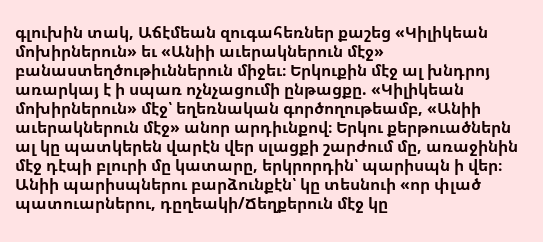գլուխին տակ, Աճէմեան զուգահեռներ քաշեց «Կիլիկեան մոխիրներուն» եւ «Անիի աւերակներուն մէջ» բանաստեղծութիւններուն միջեւ։ Երկուքին մէջ ալ խնդրոյ առարկայ է ի սպառ ոչնչացումի ընթացքը. «Կիլիկեան մոխիրներուն» մէջ՝ եղեռնական գործողութեամբ, «Անիի աւերակներուն մէջ» անոր արդիւնքով։ Երկու քերթուածներն ալ կը պատկերեն վարէն վեր սլացքի շարժում մը, առաջինին մէջ դէպի բլուրի մը կատարը, երկրորդին՝ պարիսպն ի վեր։ Անիի պարիսպներու բարձունքէն՝ կը տեսնուի «որ փլած պատուարներու, դըղեակի/Ճեղքերուն մէջ կը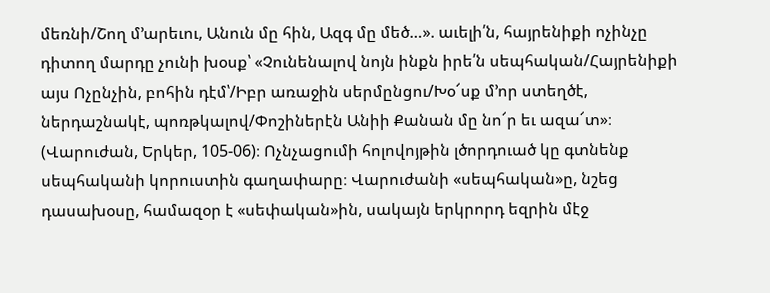մեռնի/Շող մ՚արեւու, Անուն մը հին, Ազգ մը մեծ…». աւելի՛ն, հայրենիքի ոչինչը դիտող մարդը չունի խօսք՝ «Չունենալով նոյն ինքն իրե՛ն սեպհական/Հայրենիքի այս Ոչընչին, բոհին դէմ՝/Իբր առաջին սերմընցու/Խօ՜սք մ՚որ ստեղծէ, ներդաշնակէ, պոռթկալով/Փոշիներէն Անիի Քանան մը նո՜ր եւ ազա՜տ»։ (Վարուժան, Երկեր, 105-06)։ Ոչնչացումի հոլովոյթին լծորդուած կը գտնենք սեպհականի կորուստին գաղափարը։ Վարուժանի «սեպհական»ը, նշեց դասախօսը, համազօր է «սեփական»ին, սակայն երկրորդ եզրին մէջ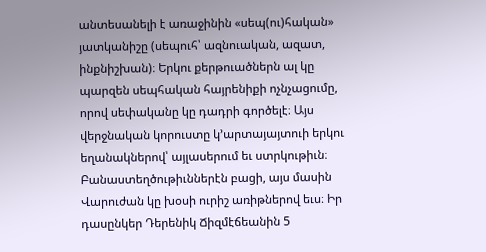անտեսանելի է առաջինին «սեպ(ու)հական» յատկանիշը (սեպուհ՝ ազնուական, ազատ, ինքնիշխան)։ Երկու քերթուածներն ալ կը պարզեն սեպհական հայրենիքի ոչնչացումը, որով սեփականը կը դադրի գործելէ։ Այս վերջնական կորուստը կ՚արտայայտուի երկու եղանակներով՝ այլասերում եւ ստրկութիւն։ Բանաստեղծութիւններէն բացի, այս մասին Վարուժան կը խօսի ուրիշ առիթներով եւս։ Իր դասընկեր Դերենիկ Ճիզմէճեանին 5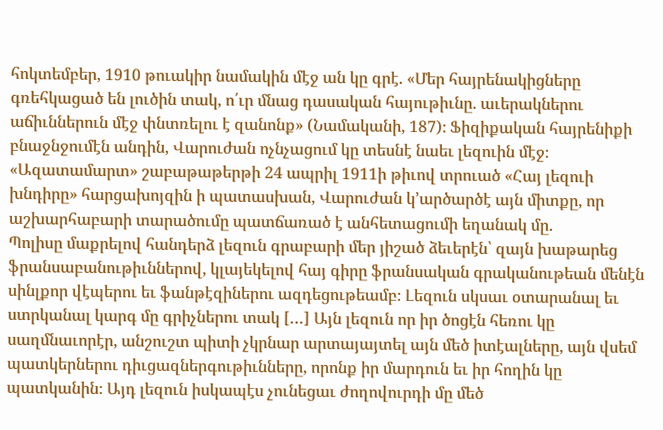հոկտեմբեր, 1910 թուակիր նամակին մէջ ան կը գրէ. «Մեր հայրենակիցները գռեհկացած են լուծին տակ, ո՛ւր մնաց դասական հայութիւնը. աւերակներու աճիւններուն մէջ փնտռելու է զանոնք» (Նամականի, 187)։ Ֆիզիքական հայրենիքի բնաջնջումէն անդին, Վարուժան ոչնչացում կը տեսնէ նաեւ լեզուին մէջ։ «Ազատամարտ» շաբաթաթերթի 24 ապրիլ 1911ի թիւով տրուած «Հայ լեզուի խնդիրը» հարցախոյզին ի պատասխան, Վարուժան կ՚արծարծէ այն միտքը, որ աշխարհաբարի տարածումը պատճառած է անհետացումի եղանակ մը.
Պոլիսը մաքրելով հանդերձ լեզուն գրաբարի մեր յիշած ձեւերէն՝ զայն խաթարեց ֆրանսաբանութիւններով, կլայեկելով հայ գիրը ֆրանսական գրականութեան մենէն սինլքոր վէպերու եւ ֆանթէզիներու ազդեցութեամբ։ Լեզուն սկսաւ օտարանալ եւ ստրկանալ կարգ մը գրիչներու տակ […] Այն լեզուն որ իր ծոցէն հեռու կը սաղմնաւորէր, անշուշտ պիտի չկրնար արտայայտել այն մեծ իտէալները, այն վսեմ պատկերներու դիւցազներգութիւնները, որոնք իր մարդուն եւ իր հողին կը պատկանին։ Այդ լեզուն իսկապէս չունեցաւ ժողովուրդի մը մեծ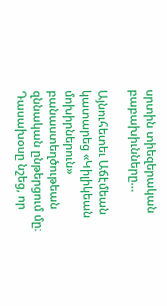սրտին տիեզերական բաբախիւնները…

Այնուհետեւ Աճէմեան կատարեց «Կիլիկեան մոխիրներուն» բանաստեղծութեան զննական ընթերցում մը։ Դասախօսը նշեց, որ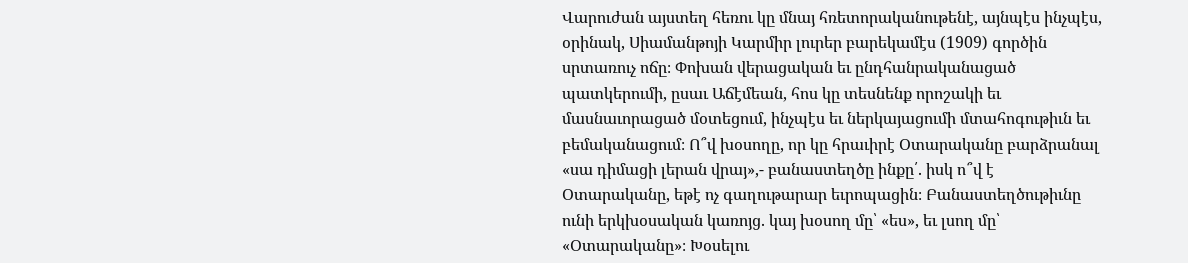Վարուժան այստեղ հեռու կը մնայ հռետորականութենէ, այնպէս ինչպէս, օրինակ, Սիամանթոյի Կարմիր լուրեր բարեկամէս (1909) գործին սրտառուչ ոճը։ Փոխան վերացական եւ ընդհանրականացած պատկերումի, ըսաւ Աճէմեան, հոս կը տեսնենք որոշակի եւ մասնաւորացած մօտեցում, ինչպէս եւ ներկայացումի մտահոգութիւն եւ բեմականացում։ Ո՞վ խօսողը, որ կը հրաւիրէ Օտարականը բարձրանալ «սա դիմացի լերան վրայ»,- բանաստեղծը ինքը՛. իսկ ո՞վ է Օտարականը, եթէ ոչ գաղութարար եւրոպացին։ Բանաստեղծութիւնը ունի երկխօսական կառոյց. կայ խօսող մը՝ «ես», եւ լսող մը՝ «Օտարականը»։ Խօսելու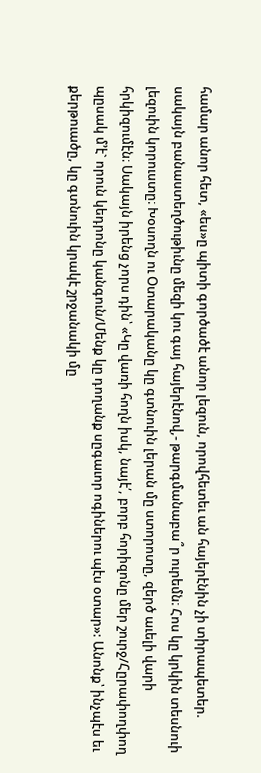համար անոր հետ, «ես»ը պիտի գործածէ անոր լեզուն, որովհետեւ ան հայերէնին չի տիրապետեր. սակայն բանաստեղծութիւնը մեզի կու գայ հայերէնով,- թարգմանաբա՞ր ուրեմն։ Հոս կը կրկին տեսնուի լեզուին կորուստը։ Խօսողն ու Օտարականը կը գտնուին լերան մը ստորոտը, զերծ աւելի վարի հրկիզումէն։ Սակայն իրենց չորս դին՝ «Կը վառի հողն իսկ, նայէ՛, բորբ հորիզոնը մեր շուրջ/Հըրափողփող պըսակ մ’է` որուն կեդրոնը կանգուն/Մենք կը դողանք սըգաւոր ոգիներու պէս օտար»: Անոնք՝ ինչպէս եւ քերթուածը, կը գտնուին կրակէ շրջանակի մը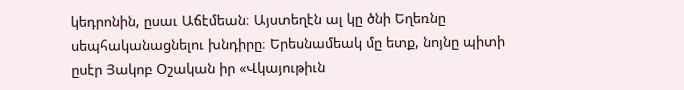կեդրոնին, ըսաւ Աճէմեան։ Այստեղէն ալ կը ծնի Եղեռնը սեպհականացնելու խնդիրը։ Երեսնամեակ մը ետք, նոյնը պիտի ըսէր Յակոբ Օշական իր «Վկայութիւն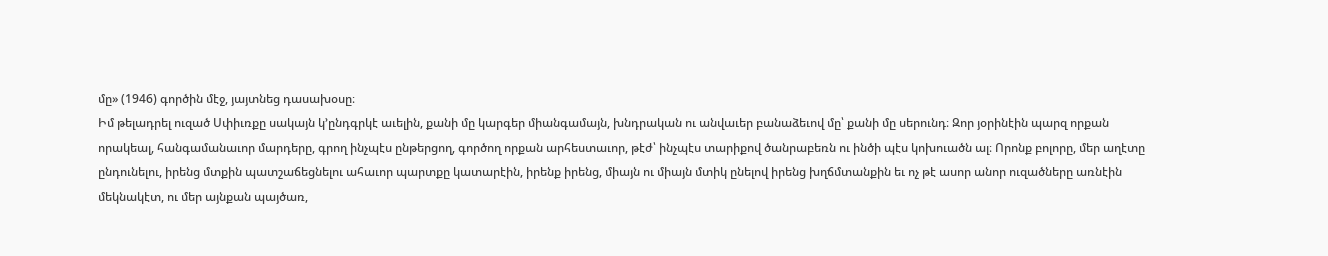մը» (1946) գործին մէջ, յայտնեց դասախօսը։
Իմ թելադրել ուզած Սփիւռքը սակայն կ՚ընդգրկէ աւելին, քանի մը կարգեր միանգամայն, խնդրական ու անվաւեր բանաձեւով մը՝ քանի մը սերունդ։ Զոր յօրինէին պարզ որքան որակեալ, հանգամանաւոր մարդերը, գրող ինչպէս ընթերցող, գործող որքան արհեստաւոր, թէժ՝ ինչպէս տարիքով ծանրաբեռն ու ինծի պէս կոխուածն ալ։ Որոնք բոլորը, մեր աղէտը ընդունելու, իրենց մտքին պատշաճեցնելու ահաւոր պարտքը կատարէին, իրենք իրենց, միայն ու միայն մտիկ ընելով իրենց խղճմտանքին եւ ոչ թէ ասոր անոր ուզածները առնէին մեկնակէտ, ու մեր այնքան պայծառ,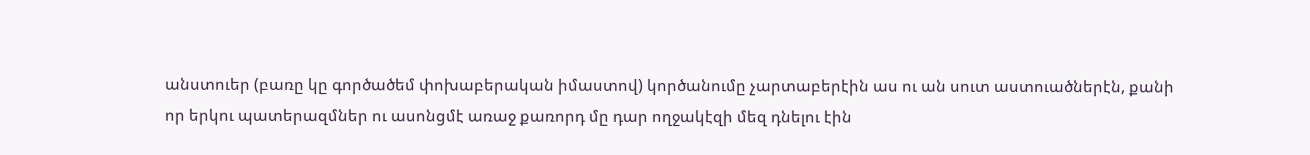անստուեր (բառը կը գործածեմ փոխաբերական իմաստով) կործանումը չարտաբերէին աս ու ան սուտ աստուածներէն, քանի որ երկու պատերազմներ ու ասոնցմէ առաջ քառորդ մը դար ողջակէզի մեզ դնելու էին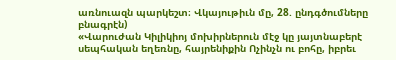առնուազն պարկեշտ։ Վկայութիւն մը, 28. ընդգծումները բնագրէն)
«Վարուժան Կիլիկիոյ մոխիրներուն մէջ կը յայտնաբերէ սեպհական եղեռնը, հայրենիքին Ոչինչն ու բոհը, իբրեւ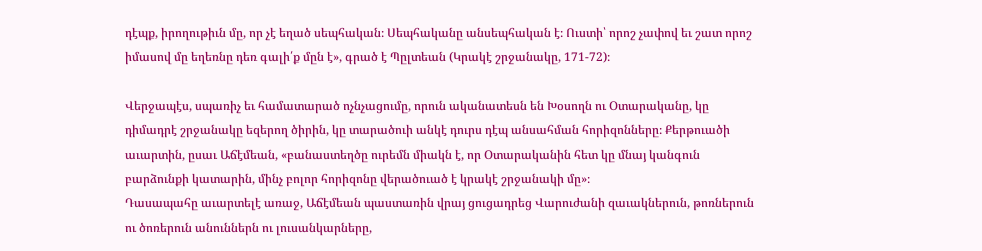դէպք, իրողութիւն մը, որ չէ եղած սեպհական։ Սեպհականը անսեպհական է։ Ուստի՝ որոշ չափով եւ շատ որոշ իմասով մը եղեռնը դեռ գալի՛ք մըն է», գրած է Պըլտեան (Կրակէ շրջանակը, 171-72)։

Վերջապէս, սպառիչ եւ համատարած ոչնչացումը, որուն ականատեսն են Խօսողն ու Օտարականը, կը դիմադրէ շրջանակը եզերող ծիրին, կը տարածուի անկէ դուրս դէպ անսահման հորիզոնները։ Քերթուածի աւարտին, ըսաւ Աճէմեան, «բանաստեղծը ուրեմն միակն է, որ Օտարականին հետ կը մնայ կանգուն բարձունքի կատարին, մինչ բոլոր հորիզոնը վերածուած է կրակէ շրջանակի մը»։
Դասապահը աւարտելէ առաջ, Աճէմեան պաստառին վրայ ցուցադրեց Վարուժանի զաւակներուն, թոռներուն ու ծոռերուն անուններն ու լուսանկարները,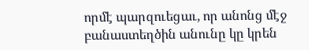որմէ պարզուեցաւ, որ անոնց մէջ բանաստեղծին անունը կը կրեն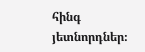հինգ յետնորդներ։